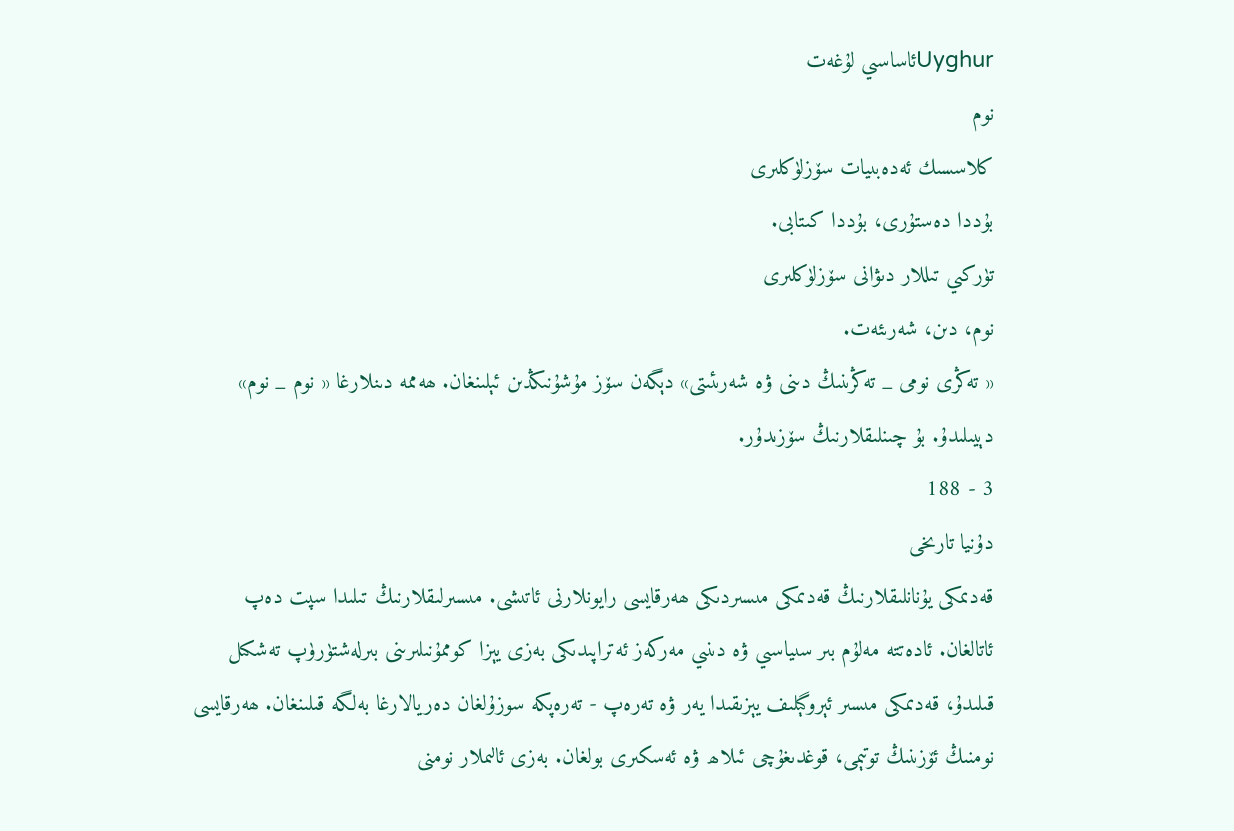Uyghurئاساسىي لۇغەت
نوم
كلاسسىك ئەدەبىيات سۆزلۈكلىرى
بۇددا دەستۇرى، بۇددا كىتابى.
تۈركىي تىللار دىۋانى سۆزلۈكلىرى
نوم، دىن، شەرىئەت.
« تەڭرى نومى _ تەڭرىنىڭ دىنى ۋە شەرىئىتى» دېگەن سۆز مۇشۇنىڭدىن ئېلىنغان. ھەممە دىنلارغا « نوم _ نوم» دېيىلىدۇ. بۇ چىنلىقلارنىڭ سۆزىدۇر.
3 - 188
دۇنيا تارىخى
قەدىمكى يۇنانلىقلارنىڭ قەدىمكى مىسىردىكى ھەرقايسى رايونلارنى ئاتىشى. مىسىرلىقلارنىڭ تىلىدا سپت دەپ ئاتالغان. ئادەتتە مەلۇم بىر سىياسىي ۋە دىنىي مەركەز ئەتراپىدىكى بەزى يېزا كوممۇنىلىرىنى بىرلەشتۈرۈپ تەشكىل قىلىدۇ، قەدىمكى مىسىر ئېروگېلىف يېزىقىدا يەر ۋە تەرەپ - تەرەپكە سوزۇلغان دەريالارغا بەلگە قىلىنغان. ھەرقايسى نومنىڭ ئۆزىنىڭ توتېمى، قوغدىغۇچى ئىلاھ ۋە ئەسكىرى بولغان. بەزى ئالىملار نومنى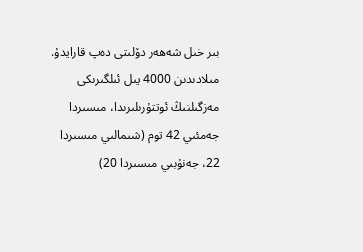بىر خىل شەھەر دۆلىتى دەپ قارايدۇ. مىلادىدىن 4000 يىل ئىلگىرىكى مەزگىلنىڭ ئوتتۇرىلىرىدا، مىسىردا جەمئىي 42 توم (شىمالىي مىسىردا 22، جەنۇبىي مىسىردا 20)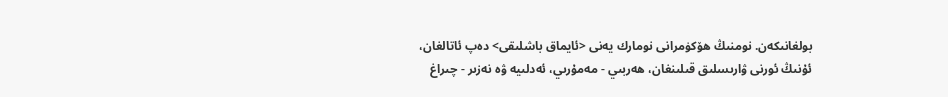بولغانىكەن. نومنىڭ ھۆكۈمرانى نومارك يەنى <ئايماق باشلىقى> دەپ ئاتالغان، ئۇنىڭ ئورنى ۋارىسلىق قىلىنغان، ھەربىي - مەمۇرىي، ئەدلىيە ۋە نەزىر - چىراغ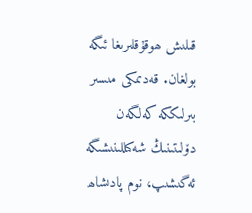قىلىش ھوقۇقلىرىغا ئىگە بولغان. قەدىمكى مىسىر بىرلىككە كەلگەن دۆلىتىنىڭ شەكىللىنىشىگە ئەگىشىپ، نوم پادىشاھ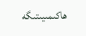ھاكىمىيىتىگە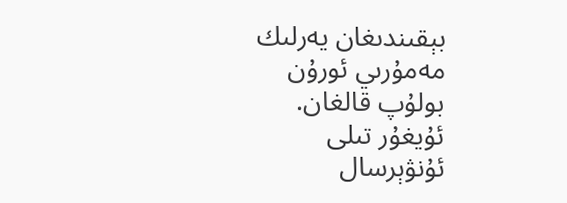بېقىندىغان يەرلىك مەمۇرىي ئورۇن بولۇپ قالغان.
ئۇيغۇر تىلى ئۇنۋېرسال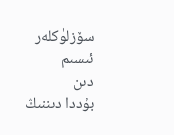سۆزلۈكلەر
ئىسىم
دىن
بۇددا دىننىڭ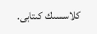كلاسسىك كىتابى.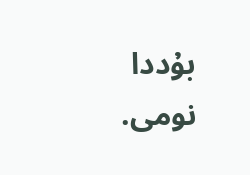بۇددا نومى.